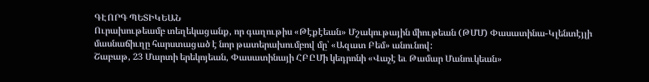ԳԷՈՐԳ ՊԵՏԻԿԵԱՆ
Ուրախութեամբ տեղեկացանք, որ գաղութիս «Թէքէեան» Մշակութային միութեան (ԹՄՄ) Փասատինա-Կլենտէյլի մասնաճիւղը հարստացած է նոր թատերախումբով մը՝ «Ազատ Բեմ» անունով:
Շաբաթ, 23 Մարտի երեկոյեան, Փասատինայի ՀԲԸՄի կեդրոնի «Վաչէ եւ Թամար Մանուկեան»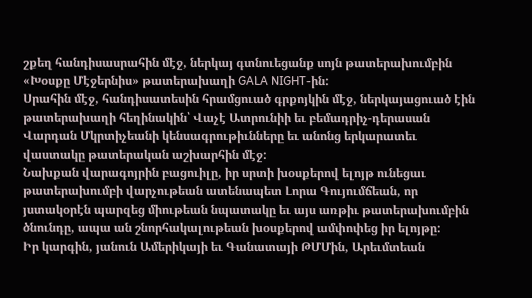շքեղ հանդիսասրահին մէջ, ներկայ գտնուեցանք սոյն թատերախումբին «Խօսքը Մէջերնիս» թատերախաղի GALA NIGHT-ին:
Սրահին մէջ, հանդիսատեսին հրամցուած գրքոյկին մէջ, ներկայացուած էին թատերախաղի հեղինակին՝ Վաչէ Ատրունիի եւ բեմադրիչ-դերասան Վարդան Մկրտիչեանի կենսագրութիւնները եւ անոնց երկարատեւ վաստակը թատերական աշխարհին մէջ:
Նախքան վարագոյրին բացուիլը, իր սրտի խօսքերով ելոյթ ունեցաւ թատերախումբի վարչութեան ատենապետ Լորա Գույումճեան, որ յստակօրէն պարզեց միութեան նպատակը եւ այս առթիւ թատերախումբին ծնունդը, ապա ան շնորհակալութեան խօսքերով ամփոփեց իր ելոյթը:
Իր կարգին, յանուն Ամերիկայի եւ Գանատայի ԹՄՄին, Արեւմտեան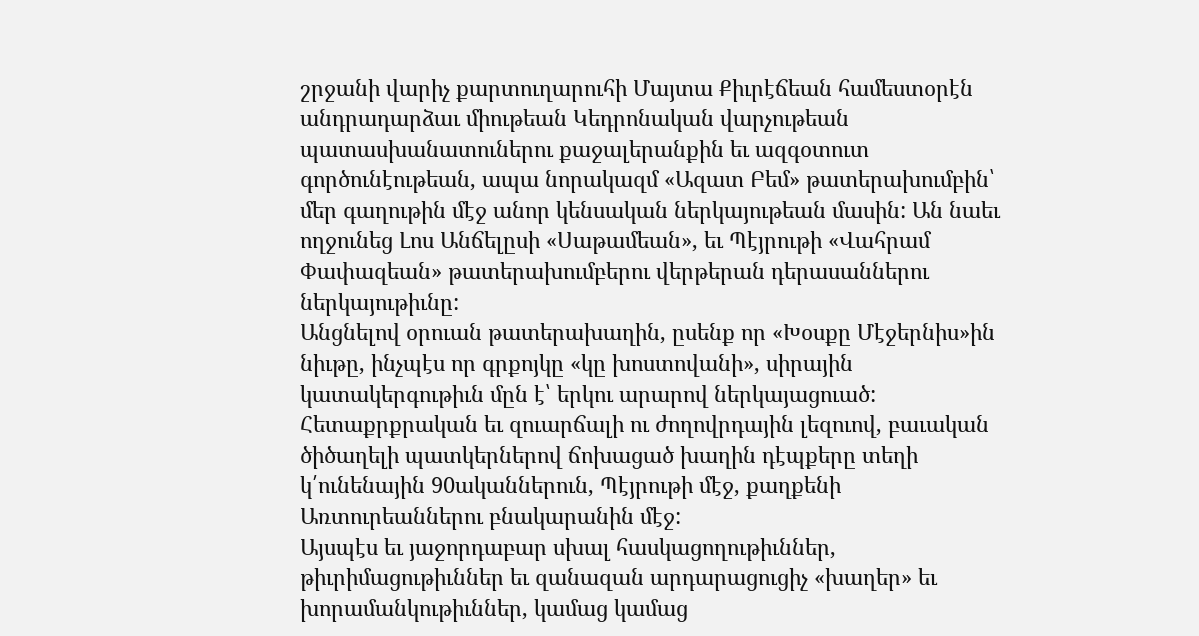շրջանի վարիչ քարտուղարուհի Մայտա Քիւրէճեան համեստօրէն անդրադարձաւ միութեան Կեդրոնական վարչութեան պատասխանատուներու քաջալերանքին եւ ազգօտուտ գործունէութեան, ապա նորակազմ «Ազատ Բեմ» թատերախումբին՝ մեր գաղութին մէջ անոր կենսական ներկայութեան մասին: Ան նաեւ ողջունեց Լոս Անճելըսի «Սաթամեան», եւ Պէյրութի «Վահրամ Փափազեան» թատերախումբերու վերթերան դերասաններու ներկայութիւնը:
Անցնելով օրուան թատերախաղին, ըսենք որ «Խօսքը Մէջերնիս»ին նիւթը, ինչպէս որ գրքոյկը «կը խոստովանի», սիրային կատակերգութիւն մըն է՝ երկու արարով ներկայացուած:
Հետաքրքրական եւ զուարճալի ու ժողովրդային լեզուով, բաւական ծիծաղելի պատկերներով ճոխացած խաղին դէպքերը տեղի կ՛ունենային 90ականներուն, Պէյրութի մէջ, քաղքենի Առտուրեաններու բնակարանին մէջ:
Այսպէս եւ յաջորդաբար սխալ հասկացողութիւններ, թիւրիմացութիւններ եւ զանազան արդարացուցիչ «խաղեր» եւ խորամանկութիւններ, կամաց կամաց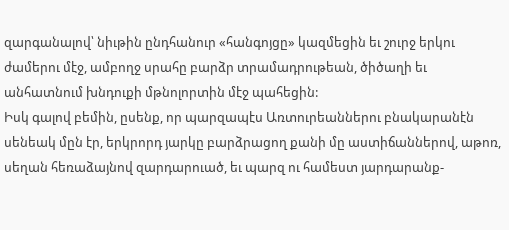զարգանալով՝ նիւթին ընդհանուր «հանգոյցը» կազմեցին եւ շուրջ երկու ժամերու մէջ, ամբողջ սրահը բարձր տրամադրութեան, ծիծաղի եւ անհատնում խնդուքի մթնոլորտին մէջ պահեցին:
Իսկ գալով բեմին, ըսենք, որ պարզապէս Առտուրեաններու բնակարանէն սենեակ մըն էր, երկրորդ յարկը բարձրացող քանի մը աստիճաններով, աթոռ, սեղան հեռաձայնով զարդարուած, եւ պարզ ու համեստ յարդարանք-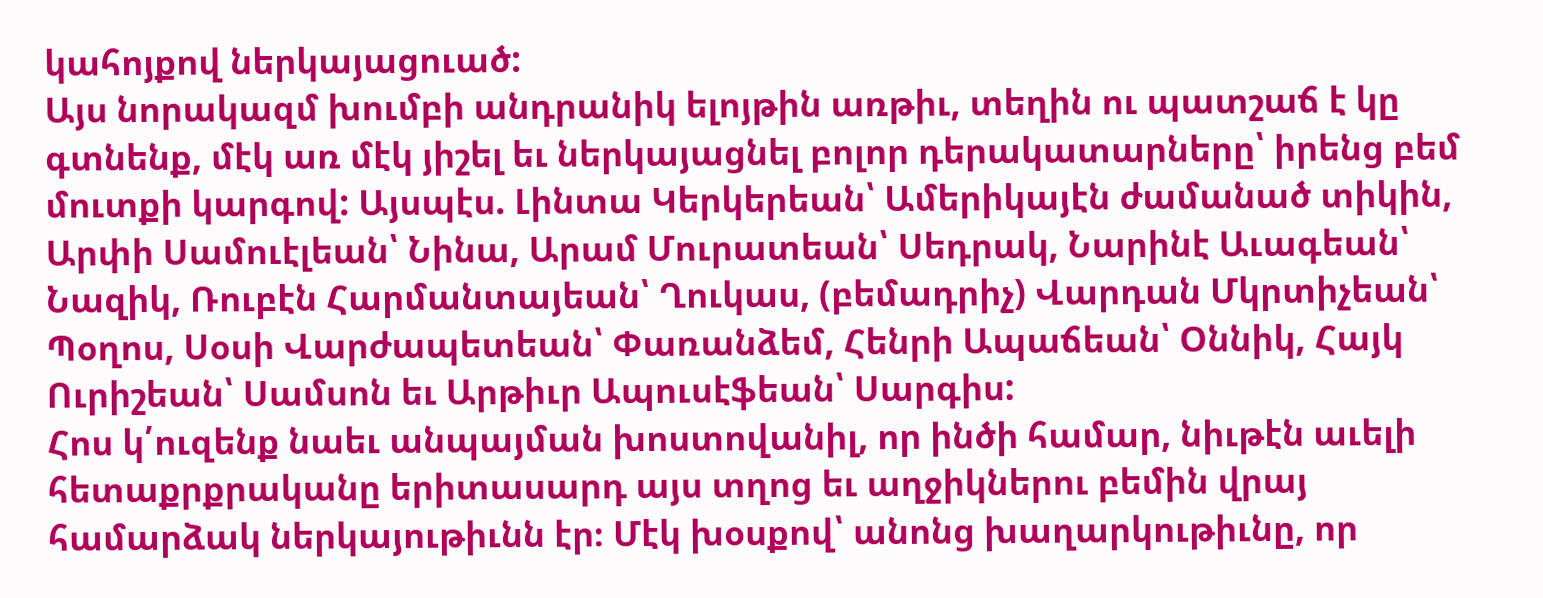կահոյքով ներկայացուած:
Այս նորակազմ խումբի անդրանիկ ելոյթին առթիւ, տեղին ու պատշաճ է կը գտնենք, մէկ առ մէկ յիշել եւ ներկայացնել բոլոր դերակատարները՝ իրենց բեմ մուտքի կարգով: Այսպէս. Լինտա Կերկերեան՝ Ամերիկայէն ժամանած տիկին, Արփի Սամուէլեան՝ Նինա, Արամ Մուրատեան՝ Սեդրակ, Նարինէ Աւագեան՝ Նազիկ, Ռուբէն Հարմանտայեան՝ Ղուկաս, (բեմադրիչ) Վարդան Մկրտիչեան՝ Պօղոս, Սօսի Վարժապետեան՝ Փառանձեմ, Հենրի Ապաճեան՝ Օննիկ, Հայկ Ուրիշեան՝ Սամսոն եւ Արթիւր Ապուսէֆեան՝ Սարգիս:
Հոս կ՛ուզենք նաեւ անպայման խոստովանիլ, որ ինծի համար, նիւթէն աւելի հետաքրքրականը երիտասարդ այս տղոց եւ աղջիկներու բեմին վրայ համարձակ ներկայութիւնն էր։ Մէկ խօսքով՝ անոնց խաղարկութիւնը, որ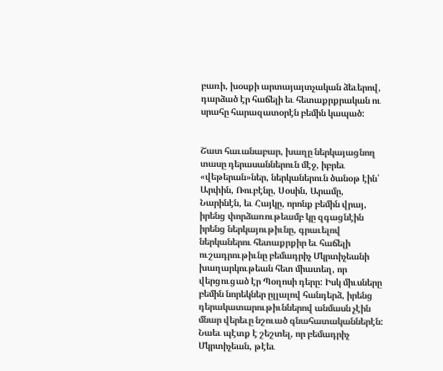բառի, խօսքի արտայայտչական ձեւերով, դարձած էր հաճելի եւ հետաքրքրական ու սրահը հարազատօրէն բեմին կապած:


Շատ հաւանաբար, խաղը ներկայացնող տասը դերասաններուն մէջ, իբրեւ «վեթերան»ներ, ներկաներուն ծանօթ էին՝ Արփին, Ռուբէնը, Սօսին, Արամը, Նարինէն, եւ Հայկը, որոնք բեմին վրայ, իրենց փորձառութեամբ կը զգացնէին իրենց ներկայութիւնը, գրաւելով ներկաներու հետաքրքիր եւ հաճելի ուշադրութիւնը բեմադրիչ Մկրտիչեանի խաղարկութեան հետ միատեղ, որ վերցուցած էր Պօղոսի դերը: Իսկ միւսները բեմին նորեկներ ըլլալով հանդերձ, իրենց դերակատարութիւններով անմասն չէին մնար վերեւը նշուած գնահատականներէն:
Նաեւ պէտք է շեշտել, որ բեմադրիչ Մկրտիչեան, թէեւ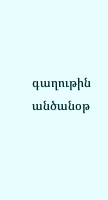գաղութին անծանօթ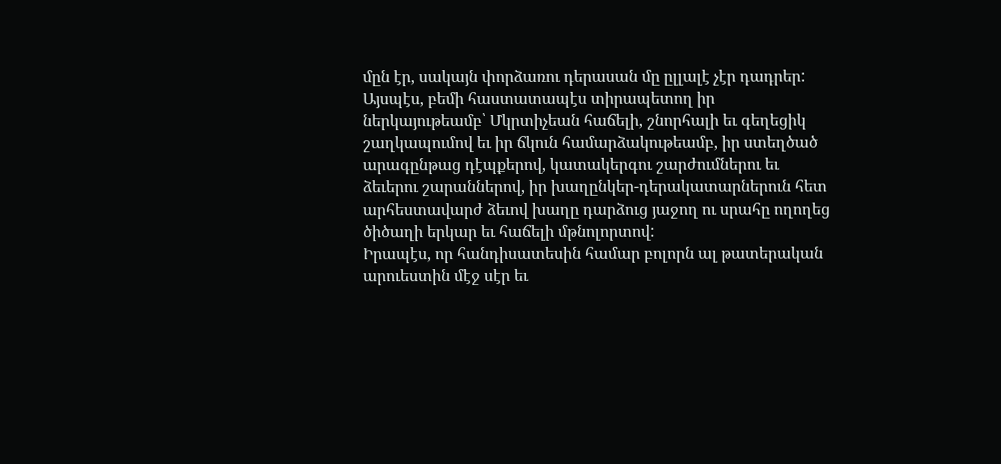մըն էր, սակայն փորձառու դերասան մը ըլլալէ չէր դադրեր: Այսպէս, բեմի հաստատապէս տիրապետող իր ներկայութեամբ՝ Մկրտիչեան հաճելի, շնորհալի եւ գեղեցիկ շաղկապումով եւ իր ճկուն համարձակութեամբ, իր ստեղծած արագընթաց դէպքերով, կատակերգու շարժումներու եւ ձեւերու շարաններով, իր խաղընկեր-դերակատարներուն հետ արհեստավարժ ձեւով խաղը դարձուց յաջող ու սրահը ողողեց ծիծաղի երկար եւ հաճելի մթնոլորտով:
Իրապէս, որ հանդիսատեսին համար բոլորն ալ թատերական արուեստին մէջ սէր եւ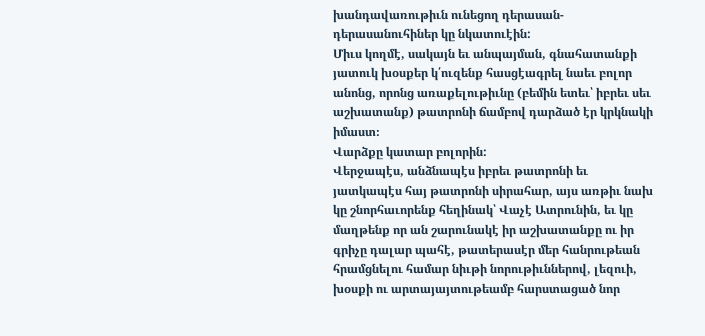խանդավառութիւն ունեցող դերասան-դերասանուհիներ կը նկատուէին:
Միւս կողմէ, սակայն եւ անպայման, գնահատանքի յատուկ խօսքեր կ՛ուզենք հասցէագրել նաեւ բոլոր անոնց, որոնց առաքելութիւնը (բեմին ետեւ՝ իբրեւ սեւ աշխատանք) թատրոնի ճամբով դարձած էր կրկնակի իմաստ։
Վարձքը կատար բոլորին:
Վերջապէս, անձնապէս իբրեւ թատրոնի եւ յատկապէս հայ թատրոնի սիրահար, այս առթիւ նախ կը շնորհաւորենք հեղինակ՝ Վաչէ Ատրունին, եւ կը մաղթենք որ ան շարունակէ իր աշխատանքը ու իր գրիչը դալար պահէ, թատերասէր մեր հանրութեան հրամցնելու համար նիւթի նորութիւններով, լեզուի, խօսքի ու արտայայտութեամբ հարստացած նոր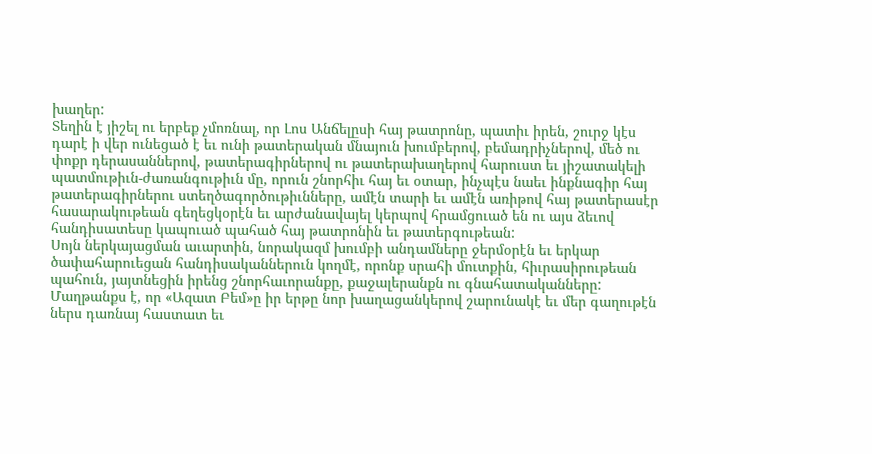խաղեր:
Տեղին է յիշել ու երբեք չմոռնալ, որ Լոս Անճելըսի հայ թատրոնը, պատիւ իրեն, շուրջ կէս դարէ ի վեր ունեցած է եւ ունի թատերական մնայուն խումբերով, բեմադրիչներով, մեծ ու փոքր դերասաններով, թատերագիրներով ու թատերախաղերով հարուստ եւ յիշատակելի պատմութիւն-ժառանգութիւն մը, որուն շնորհիւ հայ եւ օտար, ինչպէս նաեւ ինքնագիր հայ թատերագիրներու ստեղծագործութիւնները, ամէն տարի եւ ամէն առիթով հայ թատերասէր հասարակութեան գեղեցկօրէն եւ արժանավայել կերպով հրամցուած են ու այս ձեւով հանդիսատեսը կապուած պահած հայ թատրոնին եւ թատերգութեան:
Սոյն ներկայացման աւարտին, նորակազմ խումբի անդամները ջերմօրէն եւ երկար ծափահարուեցան հանդիսականներուն կողմէ, որոնք սրահի մուտքին, հիւրասիրութեան պահուն, յայտնեցին իրենց շնորհաւորանքը, քաջալերանքն ու գնահատականները:
Մաղթանքս է, որ «Ազատ Բեմ»ը իր երթը նոր խաղացանկերով շարունակէ եւ մեր գաղութէն ներս դառնայ հաստատ եւ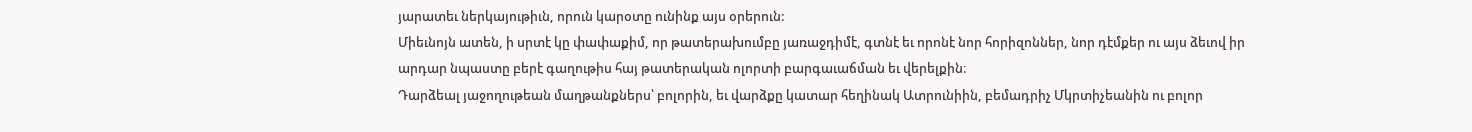յարատեւ ներկայութիւն, որուն կարօտը ունինք այս օրերուն:
Միեւնոյն ատեն, ի սրտէ կը փափաքիմ, որ թատերախումբը յառաջդիմէ, գտնէ եւ որոնէ նոր հորիզոններ, նոր դէմքեր ու այս ձեւով իր արդար նպաստը բերէ գաղութիս հայ թատերական ոլորտի բարգաւաճման եւ վերելքին։
Դարձեալ յաջողութեան մաղթանքներս՝ բոլորին, եւ վարձքը կատար հեղինակ Ատրունիին, բեմադրիչ Մկրտիչեանին ու բոլոր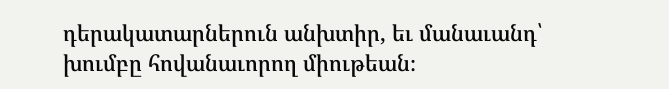դերակատարներուն անխտիր, եւ մանաւանդ՝ խումբը հովանաւորող միութեան։